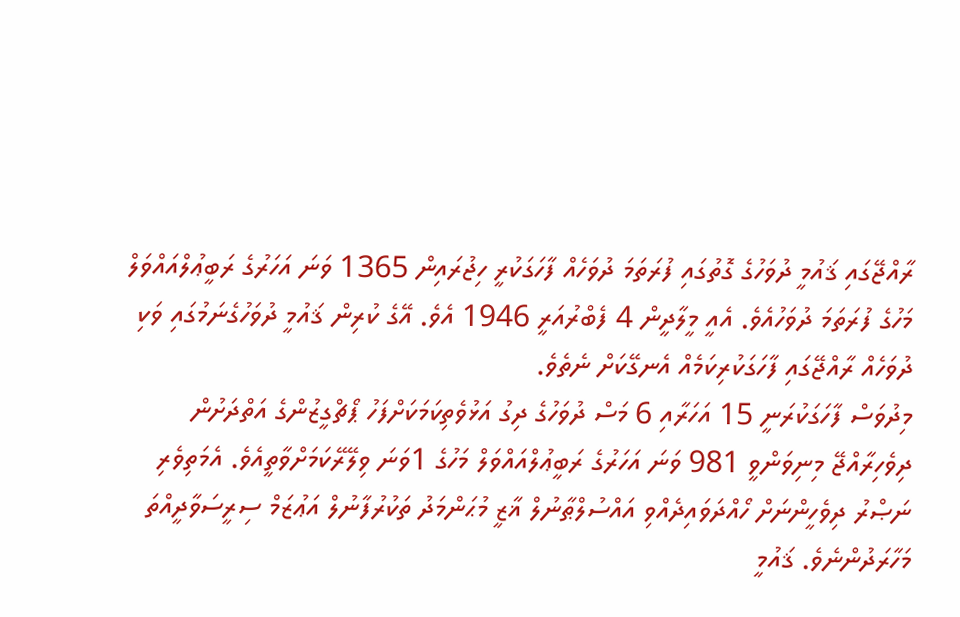ރާއްޖޭގައި ޤައުމީ ދުވަހުގެ ގޮތުގައި ފުރަތަމަ ދުވަހެއް ފާހަގަކުރީ ހިޖުރައިން 1365 ވަނަ އަހަރުގެ ރަބީޢުލްއައްވަލް މަހުގެ ފުރަތަމަ ދުވަހުއެވެ. އެއީ މީލާދީން 4 ފެބްރުއަރީ 1946 އެވެ. އޭގެ ކުރިން ޤައުމީ ދުވަހުގެނަމުގައި ވަކި ދުވަހެއް ރާއްޖޭގައި ފާހަގަކުރިކަމެއް އެނގޭކަށް ނެތެވެ.
މިދުވަސް ފާހަގަކުރަނީ 15 އަހަރާއި 6 މަސް ދުވަހުގެ ދިގު އަޅުވެތިކަމަކަށްފަހު ޕޯޗްގީޒުންގެ އަތްދަށުން ދިވެހިރާއްޖޭ މިނިވަންވީ 981 ވަނަ އަހަރުގެ ރަބީޢުލްއައްވަލް މަހުގެ 1ވަނަ ވިލޭރޭކަމަށްވާތީއެވެ. އެމަތިވެރި ނަޞްރު ދިވެހީންނަށް ހޯއްދަވައިދެއްވި އައްސުލްޠާނުލް ޣާޒީ މުޙަންމަދު ތަކުރުފާނުލް އަޢުޒަމް ސިރީސަވާދީއްތަ މަހާރަދުންނެވެ. ޤައުމީ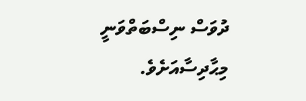ދުވަސް ނިސްބަތްވަނީ މިޙާދިސާއަށެވެ.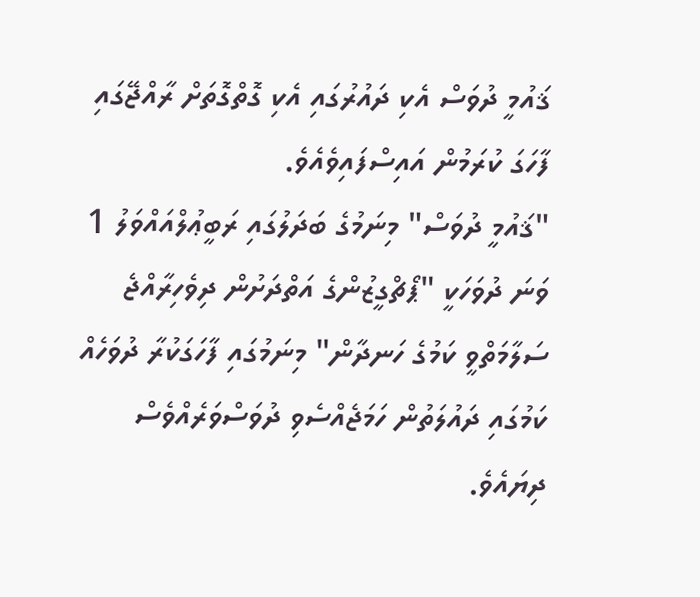ޤައުމީ ދުވަސް އެކި ދައުރުގައި އެކި ގޮތްގޮތަށް ރާއްޖޭގައި ފާހަގަ ކުރަމުން އައިސްފައިވެއެވެ.
"ޤައުމީ ދުވަސް" މިނަމުގެ ބަދަލުގައި ރަބީޢުލްއައްވަލު 1 ވަނަ ދުވަހަކީ "ޕޯޗްގީޒުންގެ އަތްދަށުން ދިވެހިރާއްޖެ ސަލާމަތްވީ ކަމުގެ ހަނދާން" މިނަމުގައި ފާހަގަކުރާ ދުވަހެއް ކަމުގައި ދައުލަތުން ހަމަޖެއްސެވި ދުވަސްވަރެއްވެސް ދިޔައެވެ.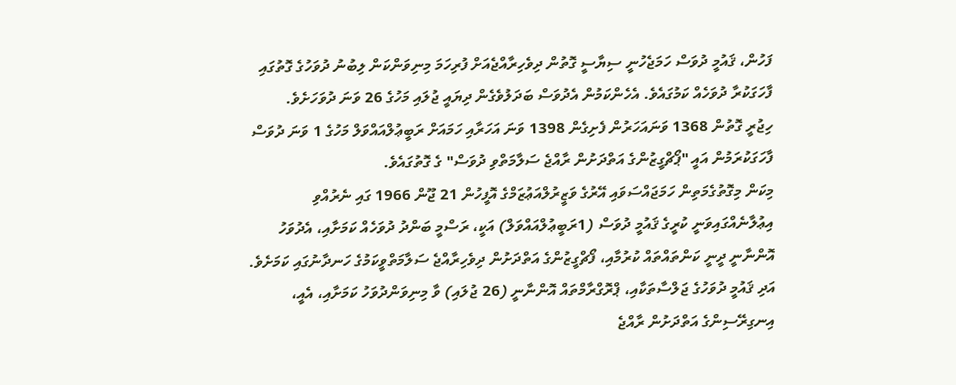ފަހުން، ޤައުމީ ދުވަސް ހަމަޖެހުނީ ސިޔާސީ ގޮތުން ދިވެހިރާއްޖެއަށް ފުރިހަމަ މިނިވަންކަން ލިބުނު ދުވަހުގެ ގޮތުގައި ފާހަގަކުރާ ދުވަހެއް ކަމުގައެވެ. އެހެންކަމުން އެދުވަސް ބަދަލުވެގެން ދިޔައީ ޖުލައި މަހުގެ 26 ވަނަ ދުވަހަށެވެ.
ހިޖުރީ ގޮތުން 1368 ވަނައަހަރުން ފެށިގެން 1398 ވަނަ އަހަރާއި ހަމައަށް ރަބީޢުލްއައްވަލް މަހުގެ 1 ވަނަ ދުވަސް ފާހަގަކުރަމުން އައީ "ޕޯޗްގީޒުންގެ އަތްދަށުން ރާއްޖެ ސަލާމަތްވި ދުވަސް" ގެ ގޮތުގައެވެ.
މިކަން މިގޮތުގެމަތިން ހަމަޖައްސަވައި އޭރުގެ ވަޒީރުލްއަޢުޒަމްގެ އޮފީހުން 21 ޖޫން 1966 ގައި ނެރުއްވި އިޢުލާނެއްގައިވަނީ ކުރީގެ ޤައުމީ ދުވަސް (1ރަބީޢުލްއައްވަލް) އަކީ، ރަސްމީ ބަންދު ދުވަހެއް ކަމަށާއި، އެދުވަހު އޮންނާނީ ދީނީ ކަންތައްތައް ކުރުމާއި، ފޯޗްގީޒުންގެ އަތްދަށުން ދިވެހިރާއްޖެ ސަލާމަތްވީކަމުގެ ހަނދާނުގައި ކަމަށެވެ.
އަދި ޤައުމީ ދުވަހުގެ ޖަލްސާތަކާއި، ޕްރޮގްރާމްތައް އޮންނާނީ (26 ޖުލައި) ވާ މިނިވަންދުވަހު ކަމަށާއި، އެއީ، އިނގިރޭސިންގެ އަތްދަށުން ރާއްޖެ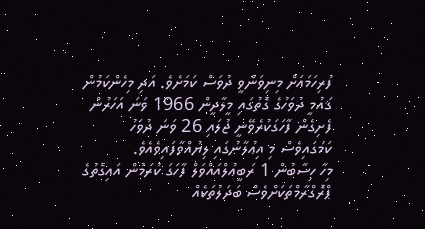ފުރިހަމައަށް މިނިވަންވީ ދުވަސް ކަމަށެވެ. އަދި މިހެންކަމުން ޤައުމީ ދުވަހުގެ ގޮތުގައި މީލާދީން 1966 ވަނަ އަހަރުން ފެށިގެން ފާހަގަކުރެވޭނީ ޖުލައި 26 ވަނަ ދުވަހު ކަމުގައިވެސް މި އިޢުލާނުގައި ލިޔުއްވާފައިވެއެވެ.
މިހާ ހިސާބުން 1 ރަބީޢުލްއައްވަލް ފާހަގަ ކުރަމުން އައިގޮތުގެ ޕްރޮގްރާމްތަކަށްވެސް ބަދަލުތަކެއް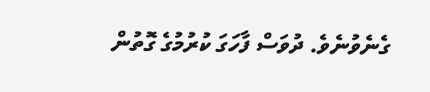ގެނެވުނެވެ. ދުވަސް ފާހަގަ ކުރުމުގެ ގޮތުން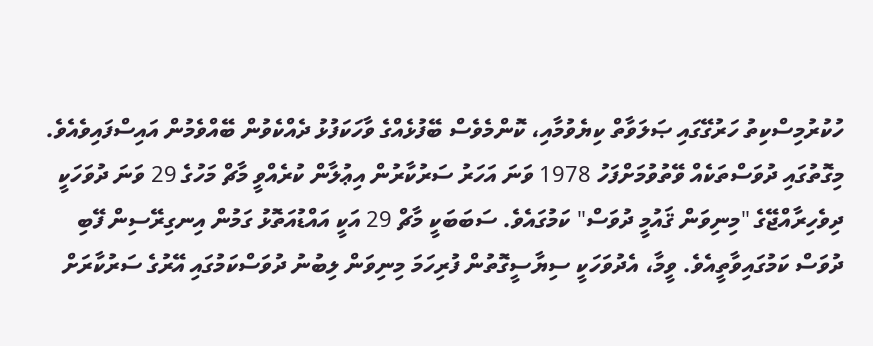ހުކުރުމިސްކިތު ހަރުގޭގައި ޞަލަވާތް ކިޔެވުމާއި، ކޮންމެވެސް ބޭފުޅެއްގެ ވާހަކަފުޅު ދެއްކެވުން ބޭއްވެމުން އައިސްފައިވެއެވެ.
މިގޮތުގައި ދުވަސްތަކެއް ވޭތުވުމަށްފަހު 1978 ވަނަ އަހަރު ސަރުކާރުން އިޢުލާން ކުރެއްވީ މާޗް މަހުގެ 29 ވަނަ ދުވަހަކީ ދިވެހިރާއްޖޭގެ "މިނިވަން ޤައުމީ ދުވަސް" ކަމުގައެވެ. ސަބަބަކީ މާޗް 29 އަކީ އައްޑުއަތޮޅު ގަމުން އިނގިރޭސިން ފޭބި ދުވަސް ކަމުގައިވާތީއެވެ. ވީމާ، އެދުވަހަކީ ސިޔާސީގޮތުން ފުރިހަމަ މިނިވަން ލިބުނު ދުވަސްކަމުގައި އޭރުގެ ސަރުކާރަށް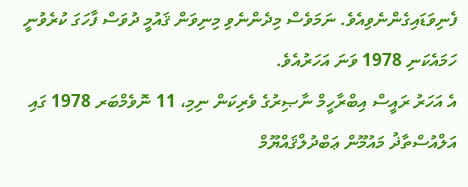ފެނިވަޑައިގެންނެވިއެވެ. ނަމަވެސް މިދެންނެވި މިނިވަން ޤައުމީ ދުވަސް ފާހަގަ ކުރެވުނީ ހަމައެކަނި 1978 ވަނަ އަހަރުއެވެ.
އެ އަހަރު ރައީސް އިބްރާހީމް ނާޞިރުގެ ވެރިކަން ނިމި، 11 ނޮވެމްބަރ 1978 ގައި އަލްއުސްތާޛު މައުމޫން ޢަބްދުލްޤައްޔޫމް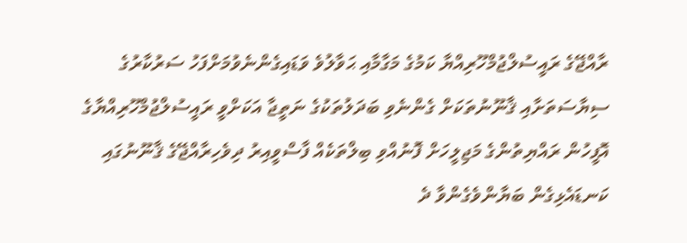ރާއްޖޭގެ ރައީސުލްޖުމްހޫރިއްޔާ ކަމުގެ މަގާމާއި ޙަވާލުވެ ވަޑައިގެންނެވުމަށްފަހު ސަރުކާރުގެ ސިޔާސަތަށާއި ޤާނޫނުތަކަށް ގެންނެވި ބަދަލުތަކުގެ ނަތީޖާ އަކަށްވީ ރައީސުލްޖުމްހޫރިއްޔާގެ އޮފީހުން ރައްޔިތުންގެ މަޖިލީހަށް ފޮނުއްވި ބިލްތަކެއް ފާސްވީއިރު ދިވެހިރާއްޖޭގެ ޤާނޫނުގައި ކަނޑައެޅިގެން ބަޔާންވެގެންވާ ދެ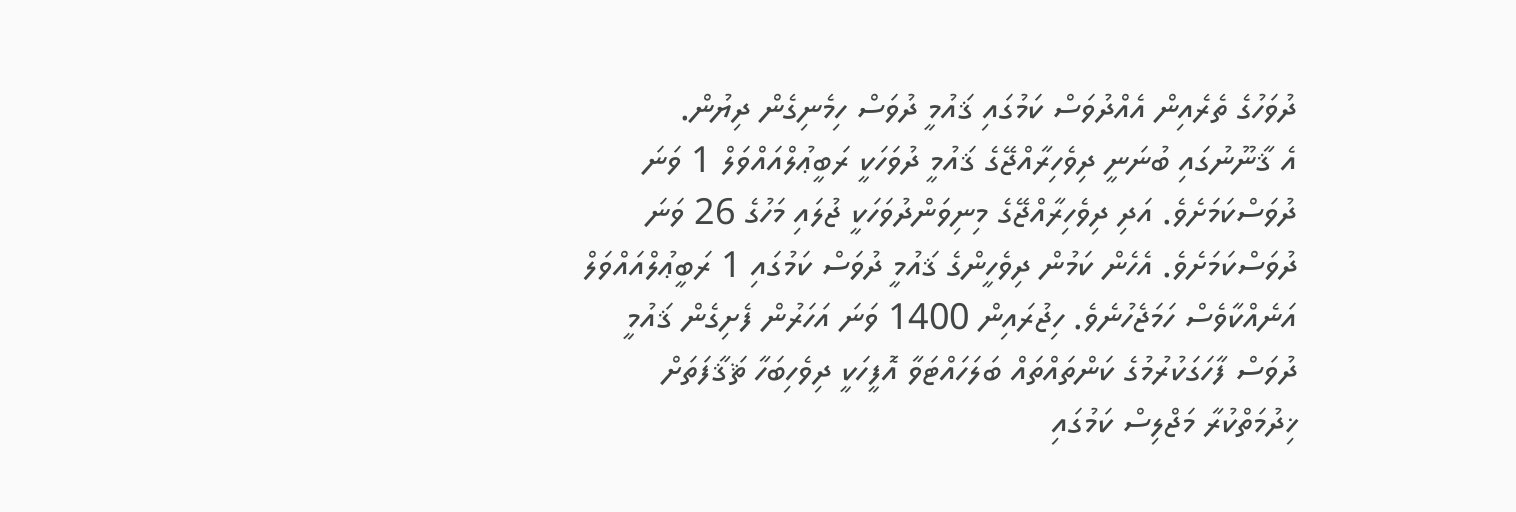ދުވަހުގެ ތެރެއިން އެއްދުވަސް ކަމުގައި ޤައުމީ ދުވަސް ހިމެނިގެން ދިޔުން.
އެ ޤާނޫނުގައި ބުނަނީ ދިވެހިރާއްޖޭގެ ޤައުމީ ދުވަހަކީ ރަބީޢުލްއައްވަލް 1 ވަނަ ދުވަސްކަމަށެވެ. އަދި ދިވެހިރާއްޖޭގެ މިނިވަންދުވަހަކީ ޖުލައި މަހުގެ 26 ވަނަ ދުވަސްކަމަށެވެ. އެހެން ކަމުން ދިވެހީންގެ ޤައުމީ ދުވަސް ކަމުގައި 1 ރަބީޢުލްއައްވަލް އަނެއްކާވެސް ހަމަޖެހުނެވެ. ހިޖުރައިން 1400 ވަނަ އަހަރުން ފެށިގެން ޤައުމީ ދުވަސް ފާހަގަކުރުމުގެ ކަންތައްތައް ބަލަހައްޓަވާ އޮފީހަކީ ދިވެހިބަހާ ޘަޤާފަތަށް ޚިދުމަތްކުރާ މަޖްލިސް ކަމުގައި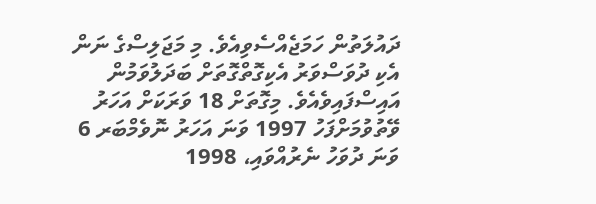ދައުލަތުން ހަމަޖެއްސެވިއެވެ. މި މަޖަލިސްގެ ނަން އެކި ދުވަސްވަރު އެކިގޮތްގޮތަށް ބަދަލުވަމުން އައިސްފައިވެއެވެ. މިގޮތަށް 18 ވަރަކަށް އަހަރު ވޭތުވުމަށްފަހު 1997 ވަނަ އަހަރު ނޮވެމްބަރ 6 ވަނަ ދުވަހު ނެރުއްވައި، 1998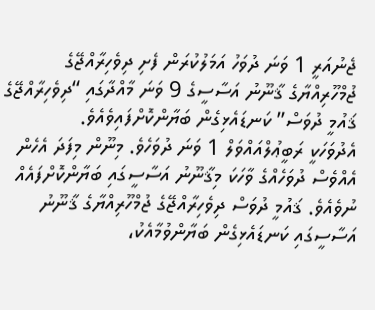ޖެނުއަރީ 1 ވަނަ ދުވަހު އަމަލުކުރަން ފެށި ދިވެހިރާއްޖޭގެ ޖުމްހޫރިއްޔާގެ ޤާނޫނު އަސާސީގެ 9 ވަނަ މާއްދާގައި “ދިވެހިރާއްޖޭގެ ޤައުމީ ދުވަސް” ކަނޑައެޅިގެން ބަޔާންކޮށްފައިވެއެވެ.
އެދުވަހަކީ ރަބީޢުލްއައްވަލް 1 ވަނަ ދުވަހެވެ. މިނޫން މިފަދަ އެހެން އެއްވެސް ދުވަހެއްގެ ވާހަކަ މިޤާނޫނު އަސާސީގައި ބަޔާންކޮށްފައެއް ނުވެއެވެ. ޤައުމީ ދުވަސް ދިވެހިރާއްޖޭގެ ޖުމްހޫރިއްޔާގެ ޤާނޫނު އަސާސީގައި ކަނޑައެޅިގެން ބަޔާންވުމާއެކު،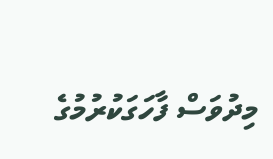މިދުވަސް ފާހަގަކުރުމުގެ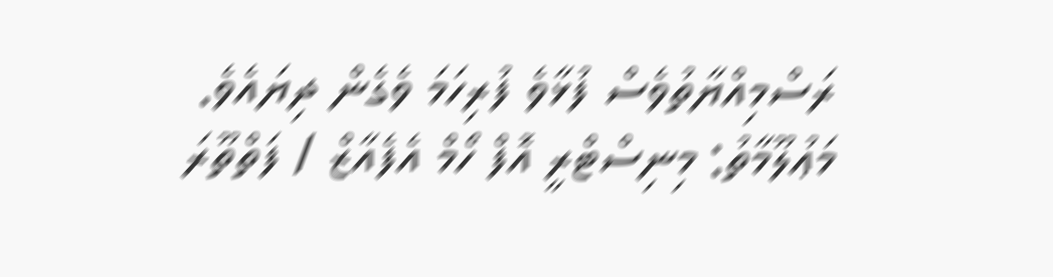ރަސްމިއްޔާތުވެސް ފުޅާވެ ފުރިހަމަ ވެގެން ދިޔައެވެ.
މަޢުލޫމާތު: މިނިސްޓްރީ އޮފް ހޯމް އެފެއާޒް / ފަތްތޫރަ